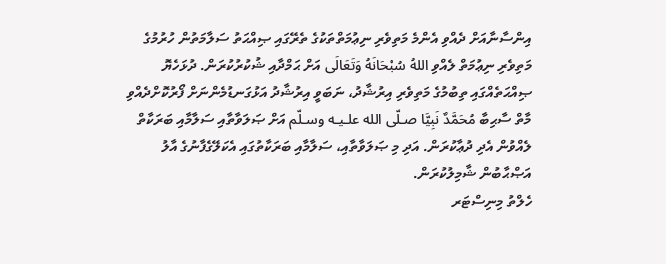އިންސާނާއަށް ދެއްވި އެންމެ މަތިވެރި ނިޢުމަތްތަކުގެ ތެރޭގައި ޞިއްޙަތު ސަލާމަތުން ހުރުމުގެ މަތިވެރި ނިޢުމަތް ލެއްވި اللهُ سُبْحَانَهُ وَتَعَالَى އަށް ޙަމްދާއި ޝުކުރުކުރަން. ދުޅަހެޔޮ ޞިއްޙަތެއްގައި ތިބުމުގެ މަތިވެރި އިރުޝާދު، ނަބަވީ އިރުޝާދު އަޅުގަނޑުމެންނަށް ފޯރުކޮށްދެއްވި މާތް ސާޙިބާ مُحَمَّدٌ نَبِيَّا صـلّى الله علـيـه وسـلّم އަށް ޞަލަވާތާއި ސަލާމާއި ބަރަކާތް ލެއްވުން އެދި ދުޢާކުރަން. އަދި މި ޞަލަވާތާއި، ސަލާމާއި ބަރަކާތުގައި އެކަލޭގެފާނުގެ އާލު އަޞްޙާބުން ޝާމިލުކުރަން.
ހެލްތު މިނިސްޓަރ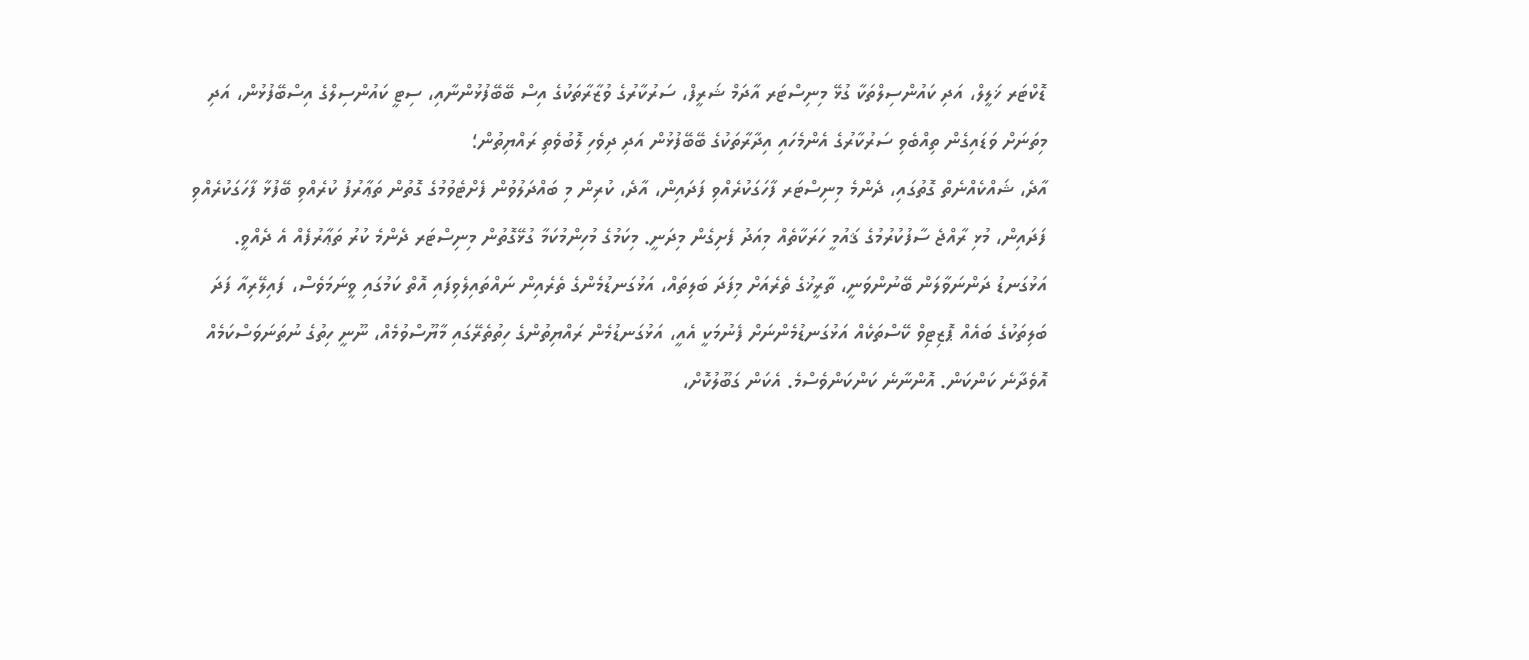ޑޮކްޓަރ ޚަލީލް، އަދި ކައުންސިލްތަކާ ގުޅޭ މިނިސްޓަރ އާދަމް ޝަރީފް، ސަރުކާރުގެ ވުޒާރާތަކުގެ އިސް ބޭބޭފުޅުންނާއި، ސިޓީ ކައުންސިލްގެ އިސްބޭފުޅުން، އަދި މިތަނަށް ވަޑައިގެން ތިއްބެވި ސަރުކާރުގެ އެންމެހައި އިދާރާތަކުގެ ބޭބޭފުޅުން އަދި ދިވެހި ލޮބުވެތި ރައްޔިތުން؛
އާދެ، ޝައްކެއްނެތް ގޮތުގައި، ދެންމެ މިނިސްޓަރ ފާހަގަކުރެއްވި ފަދައިން، އާދެ، ކުރިން މި ބައްދަލުވުން ފެށްޓެވުމުގެ ގޮތުން ތަޢާރުފު ކުރެއްވި ބޭފުޅާ ފާހަގަކުރެއްވި ފަދައިން، މުޅި ރާއްޖެ ސާފުކުރުމުގެ ޤައުމީ ހަރަކާތެއް މިއަދު ފެށިގެން މިދަނީ. މިކަމުގެ މުހިންމުކަމާ ގުޅޭގޮތުން މިނިސްޓަރ ދެންމެ ކުރު ތަޢާރުފެއް އެ ދެއްވީ.
އަޅުގަނޑު ދަންނަވާލަން ބޭނުންވަނީ، ތާރީޚުގެ ތެރެއަށް މިފަދަ ބަލިތައް، އަޅުގަނޑުމެންގެ ތެރެއިން ނައްތައިލެވިފައި އޮތް ކަމުގައި ވީނަމަވެސް، ފައިލޭރިއާ ފަދަ ބަލިތަކުގެ ބައެއް ޕޮޒިޓިވް ކޭސްތަކެއް އަޅުގަނޑުމެންނަށް ފެނުމަކީ އެއީ، އަޅުގަނޑުމެން ރައްޔިތުންގެ ހިތުތެރޭގައި މާޔޫސްވުމެއް، ނޫނީ ހިތުގެ ނުތަނަވަސްކަމެއް އޮވެދާނެ ކަންކަން. އޮންނާނެ ކަންކަންވެސްމެ. އެކަން ގަބޫލުކޮށް،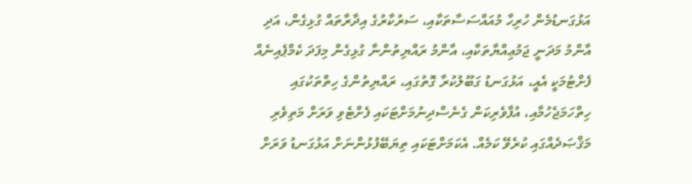އަޅުގަނޑުމެން ހުރިހާ މުއައްސަސާތަކާއި، ސަރުކާރުގެ އިދާރާތައް ގުޅިގެން، އަދި އާންމު މަދަނީ ޖަމުޢިއްޔާތަކާއި، އާންމު ރައްޔިތުންނާ ގުޅިގެން މިފަދަ ކެމްޕެއިނެއް ފެށްޓުމަކީ އެއީ، އަޅުގަނޑު ގަބޫލުކުރާ ގޮތުގައި، ރައްޔިތުންގެ ހިތްތަކުގައި ހިތްހަމަޖެހުމާއި، އުފާވެރިކަން ގެނެސްދިނުމަށްޓަކައި ފެށްޓެވި ވަރަށް މަތިވެރި މަޤްޞަދެއްގައި ކުރެވޭ ކަމެއް. އެކަމަށްޓަކައި ތިޔަބޭފުޅުންނަށް އަޅުގަނޑު ވަރަށް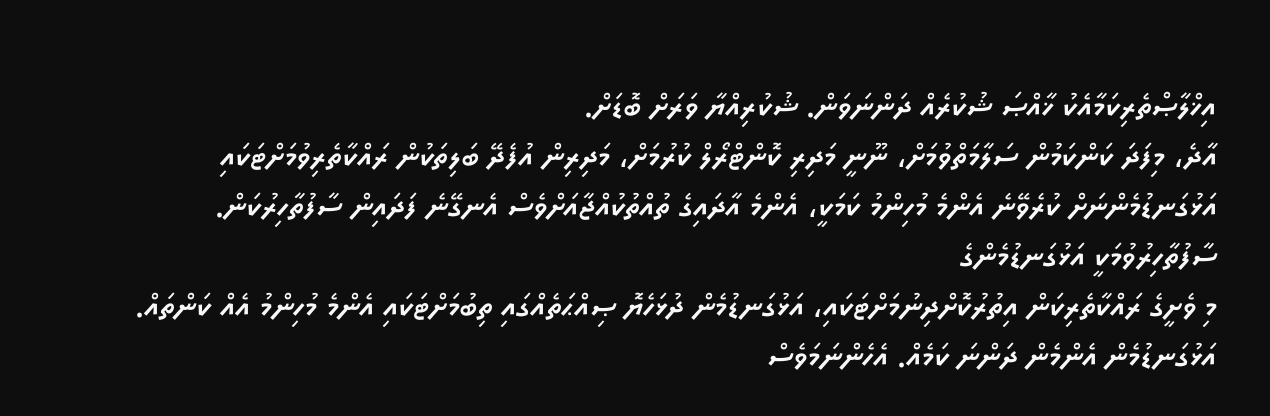އިޚްލާޞްތެރިކަމާއެކު ޚާއްޞަ ޝުކުރެއް ދަންނަވަން. ޝުކުރިއްޔާ ވަރަށް ބޮޑަށް.
އާދެ، މިފަދަ ކަންކަމުން ސަލާމަތްވުމަށް، ނޫނީ މަދިރި ކޮންޓްރޯލް ކުރުމަށް، މަދިރިން އުފެދޭ ބަލިތަކުން ރައްކާތެރިވުމަށްޓަކައި އަޅުގަނޑުމެންނަށް ކުރެވޭނެ އެންމެ މުހިންމު ކަމަކީ، އެންމެ އާދައިގެ ތުއްތުކުއްޖާއަށްވެސް އެނގޭނެ ފަދައިން ސާފުތާހިރުކަން. ސާފުތާހިރުވުމަކީ އަޅުގަނޑުމެންގެ
މި ވެށީގެ ރައްކާތެރިކަން އިތުރުކޮށްދިނުމަށްޓަކައި، އަޅުގަނޑުމެން ދުޅަހެޔޮ ޞިއްޙަތެއްގައި ތިބުމަށްޓަކައި އެންމެ މުހިންމު އެއް ކަންތައް. އަޅުގަނޑުމެން އެންމެން ދަންނަ ކަމެއް. އެހެންނަމަވެސް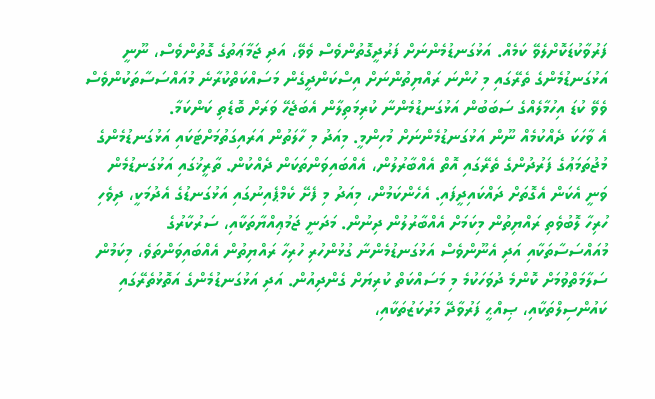ފަރުވާކުޑަކޮށްލެވޭ ކަމެއް. އަޅުގަނޑުމެންނަށް ފަރުދީގޮތުންވެސް ވެވޭ، އަދި ޖަމާޢަތުގެ ގޮތުންވެސް، ނޫނީ އަޅުގަނޑުމެންގެ ތެރޭގައި މި ހުންނަ ރައްޔިތުންނަށް އިސްކަންދީގެން މަސައްކަތްކުރާނެ މުއައްސަސާތަކުންވެސް ވެވޭ ކުޑަ އިހުމާލެއްގެ ސަބަބުން އަޅުގަނޑުމެންނާ ކުރިމަތިލާން އެބަޖެހޭ ވަރަށް ބޮޑެތި ކަންކަމާ.
އެ ވާހަކަ ދެއްކުމެއް ނޫން އަޅުގަނޑުމެންނަށް މުހިންމީ. މިއަދު މި ހާލަތުން އަރައިގަތުމަށްޓަކައި އަޅުގަނޑުމެންގެ މުޖުތަމަޢުގެ ފަރުދުންގެ ތެރޭގައި އޮތް އެއްބާރުލުން، އެއްބައިވަންތަކަން ދެއްކުން. ތާރީޚުގައި އަޅުގަނޑުމެން ވަނީ އެކަން އެގޮތަށް ދައްކައިދީފައި. އެހެންކަމުން، މިއަދު މި ފެށޭ ކެމްޕެއިނުގައި އަޅުގަނޑުގެ އެދުމަކީ، ދިވެހި ހުރިހާ ލޮބުވެތި ރައްޔިތުން މިކަމަށް އެއްބާރުލުން ދިނުން. މަދަނީ ޖަމުޢިއްޔާތަކާއި، ސަރުކާރުގެ މުއައްސަސާތަކާއި އަދި އެނޫންވެސް އަޅުގަނޑުމެންނާ ގުޅުންހުރި ހުރިހާ ރައްޔިތުން އެއްބައިވަންތަވެ، މިކަމުން ސަލާމަތްވުމަށް ކޮންމެ ދުވަހަކުމެ މި މަސައްކަތް ކުރިޔަށް ގެންދިއުން. އަދި އަޅުގަނޑުމެންގެ އަތޮޅުތެރޭގައި ކައުންސިލްތަކާއި، ޞިއްޙީ ފަރުވާދޭ މަރުކަޒުތަކާއި،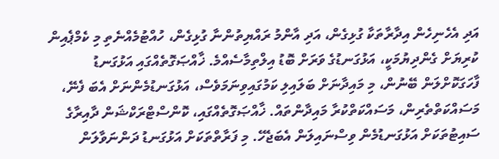އަދި އެހެނިހެން އިދާރާތަކާ ގުޅިގެން، އަދި އާންމު ރައްޔިތުންނާ ގުޅިގެން، ހުއްޓުމެއްނެތި މި ކެމްޕެއިން ކުރިޔަށް ގެންދިޔުމަކީ، އަޅުގަނޑުގެ ވަރަށް ބޮޑު އިލްތިމާސެއްމެ. ޚާއްޞަގޮތެއްގައި އަޅުގަނޑު ފާހަގަކޮށްލަން ބޭނުން، މި މައިދާނަށް ބަލައިލި ކަމުގައިވިނަމަވެސް، އަޅުގަނޑުމެންނަށް އެބަ ފެނޭ، މަސައްކަތްތެރިން، މަސައްކަތްކުރާ މައިދާންތައް. ޚާއްޞަގޮތެއްގައި، ކޮންސްޓްރަކްޝަން ދާއިރާގެ ސައިޓުތަކަށް އަޅުގަނޑުމެން ވިސްނައިލަން އެބަޖެހޭ. މި ފަރާތްތަކަށް އަޅުގަނޑު ދަންނަވާލަން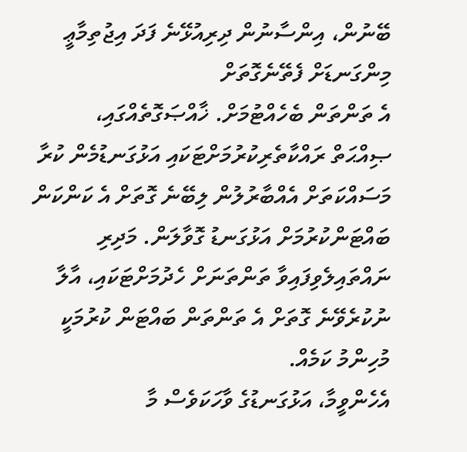ބޭނުން، އިންސާނުން ދިރިއުޅޭނެ ފަދަ އިޖުތިމާޢީ މިންގަނޑަށް ފެތޭނެގޮތަށް
އެ ތަންތަން ބެހެއްޓުމަށް. ޚާއްޞަގޮތެއްގައި، ޞިއްޙަތް ރައްކާތެރިކުރުމަށްޓަކައި އަޅުގަނޑުމެން ކުރާ މަސައްކަތަށް އެއްބާރުލުން ލިބޭނެ ގޮތަށް އެ ކަންކަން ބައްޓަންކުރުމަށް އަޅުގަނޑު ގޮވާލަން. މަދިރި ނައްތައިލެވިފައިވާ ތަންތަނަށް ހެދުމަށްޓަކައި، އާލާ ނުކުރެވޭނެ ގޮތަށް އެ ތަންތަން ބައްޓަން ކުރުމަކީ މުހިންމު ކަމެއް.
އެހެންވީމާ، އަޅުގަނޑުގެ ވާހަކަވެސް މާ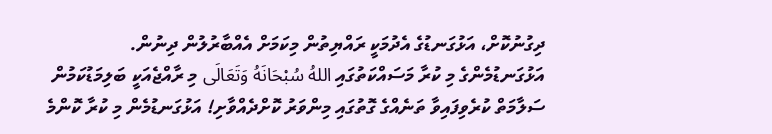ދިގުނުކޮށް، އަޅުގަނޑުގެ އެދުމަކީ ރައްޔިތުން މިކަމަށް އެއްބާރުލުން ދިނުން.
އަޅުގަނޑުމެންގެ މި ކުރާ މަސައްކަތުގައި اللهُ سُبْحَانَهُ وَتَعَالَى މި ރާއްޖެއަކީ ބަލިމަޑުކަމުން ސަލާމަތް ކުރެވިފައިވާ ތަނެއްގެ ގޮތުގައި މިންވަރު ކޮށްދެއްވާށި! އަޅުގަނޑުމެން މި ކުރާ ކޮންމެ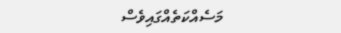މަސެއްކަތެއްގައިވެސް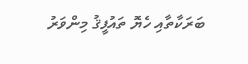ބަރަކާތާއި ހެޔޮ ތައުފީޤު މިންވަރު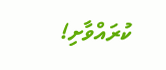ކުރައްވާށި!